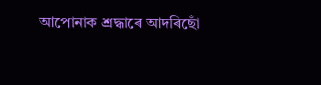আপোনাক শ্ৰদ্ধাৰে আদৰিছোঁ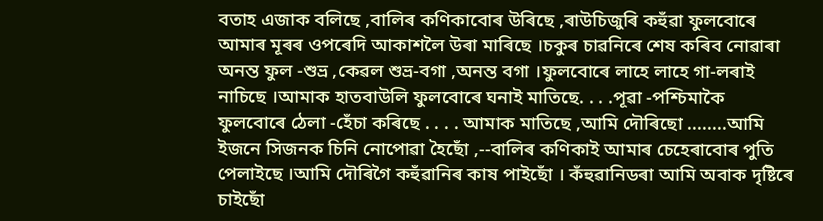বতাহ এজাক বলিছে ,বালিৰ কণিকাবোৰ উৰিছে ,ৰাউচিজুৰি কহুঁৱা ফুলবোৰে আমাৰ মূৰৰ ওপৰেদি আকাশলৈ উৰা মাৰিছে ।চকুৰ চাৱনিৰে শেষ কৰিব নোৱাৰা অনন্ত ফুল -শুভ্ৰ ,কেৱল শুভ্ৰ-বগা ,অনন্ত বগা ।ফুলবোৰে লাহে লাহে গা-লৰাই নাচিছে ।আমাক হাতবাউলি ফুলবোৰে ঘনাই মাতিছে. . . .পূৱা -পশ্চিমাকৈ ফুলবোৰে ঠেলা -হেঁচা কৰিছে . . . . আমাক মাতিছে ,আমি দৌৰিছো ........আমি ইজনে সিজনক চিনি নোপোৱা হৈছোঁ ,--বালিৰ কণিকাই আমাৰ চেহেৰাবোৰ পুতি পেলাইছে ।আমি দৌৰিগৈ কহুঁৱানিৰ কাষ পাইছোঁ । কঁহুৱানিডৰা আমি অবাক দৃষ্টিৰে চাইছোঁ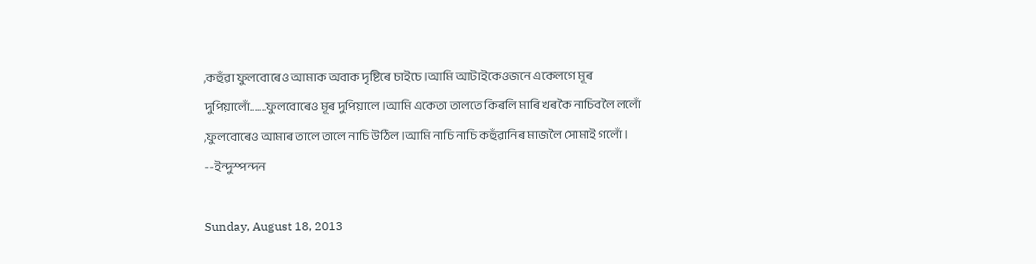,কহুঁৱা ফুলবোৰেও আমাক অবাক দৃষ্টিৰে চাইচে ।আমি আটাইকেওজনে একেলগে মূৰ দুপিয়ালোঁ.......ফুলবোৰেও মূৰ দুপিয়ালে ।আমি একেতা তালতে কিৰলি মাৰি খৰকৈ নাচিবলৈ ললোঁ ,ফুলবোৰেও আমাৰ তালে তালে নাচি উঠিল ।আমি নাচি নাচি কহুঁৱানিৰ মাজলৈ সোমাই গলোঁ । --ইন্দুস্পন্দন

Sunday, August 18, 2013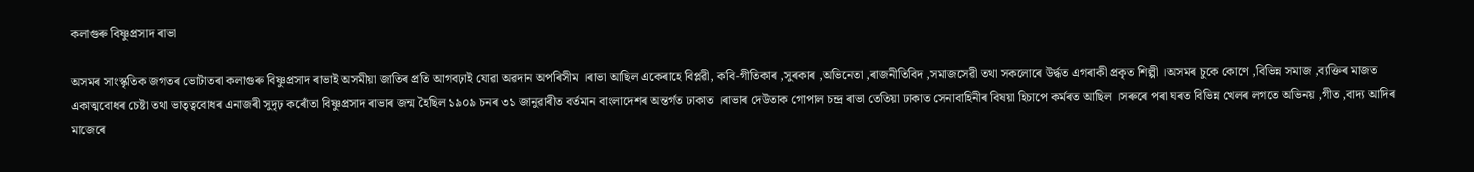কলাগুৰু বিষ্ণুপ্ৰসাদ ৰাভা

অসমৰ সাংস্কৃতিক জগতৰ ভোটাতৰা কলাগুৰু বিষ্ণুপ্ৰসাদ ৰাভাই অসমীয়া জাতিৰ প্ৰতি আগবঢ়াই যোৱা অৱদান অপৰিসীম ।ৰাভা আছিল একেৰাহে বিপ্লৱী, কবি-গীতিকাৰ ,সুৰকাৰ ,অভিনেতা ,ৰাজনীতিবিদ ,সমাজসেৱী তথা সকলোৰে উর্দ্ধত এগৰাকী প্ৰকৃত শিল্পী ।অসমৰ চুকে কোণে ,বিভিন্ন সমাজ ,ব্যক্তিৰ মাজত একাত্মবোধৰ চেষ্টা তথা ভাতৃত্ববোধৰ এনাজৰী সুদৃঢ় কৰোঁতা বিষ্ণুপ্ৰসাদ ৰাভাৰ জন্ম হৈছিল ১৯০৯ চনৰ ৩১ জানুৱাৰীত বর্তমান বাংলাদেশৰ অন্তর্গত ঢাকাত ।ৰাভাৰ দেউতাক গোপাল চন্দ্ৰ ৰাভা তেতিয়া ঢাকাত সেনাবাহিনীৰ বিষয়া হিচাপে কর্মৰত আছিল ।সৰুৰে পৰা ঘৰত বিভিন্ন খেলৰ লগতে অভিনয় ,গীত ,বাদ্য আদিৰ মাজেৰে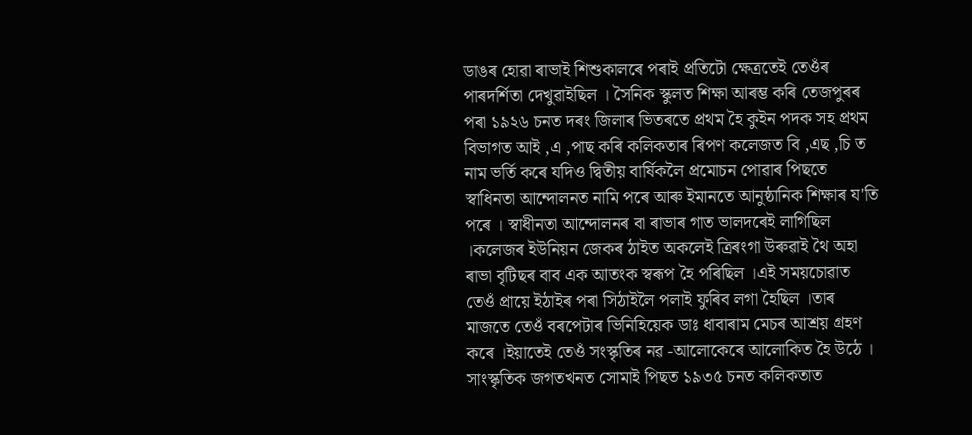ডাঙৰ হোৱা ৰাভাই শিশুকালৰে পৰাই প্ৰতিটো ক্ষেত্ৰতেই তেওঁৰ পাৰদর্শিতা দেখুৱাইছিল । সৈনিক স্কুলত শিক্ষা আৰম্ভ কৰি তেজপুৰৰ পৰা ১৯২৬ চনত দৰং জিলাৰ ভিতৰতে প্ৰথম হৈ কুইন পদক সহ প্ৰথম বিভাগত আই ,এ ,পাছ কৰি কলিকতাৰ ৰিপণ কলেজত বি ,এছ ,চি ত নাম ভর্তি কৰে যদিও দ্বিতীয় বার্ষিকলৈ প্ৰমোচন পোৱাৰ পিছতে স্বাধিনতা আন্দোলনত নামি পৰে আৰু ইমানতে আনুষ্ঠানিক শিক্ষাৰ য'তি পৰে । স্বাধীনতা আন্দোলনৰ বা ৰাভাৰ গাত ভালদৰেই লাগিছিল ।কলেজৰ ইউনিয়ন জেকৰ ঠাইত অকলেই ত্ৰিৰংগা উৰুৱাই থৈ অহা ৰাভা বৃটিছৰ বাব এক আতংক স্বৰূপ হৈ পৰিছিল ।এই সময়চোৱাত তেওঁ প্ৰায়ে ইঠাইৰ পৰা সিঠাইলৈ পলাই ফুৰিব লগা হৈছিল ।তাৰ মাজতে তেওঁ বৰপেটাৰ ভিনিহিয়েক ডাঃ ধাবাৰাম মেচৰ আশ্ৰয় গ্ৰহণ কৰে ।ইয়াতেই তেওঁ সংস্কৃতিৰ নৱ -আলোকেৰে আলোকিত হৈ উঠে । সাংস্কৃতিক জগতখনত সোমাই পিছত ১৯৩৫ চনত কলিকতাত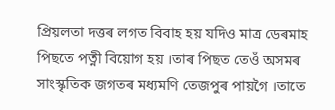প্ৰিয়লতা দত্তৰ লগত বিবাহ হয় যদিও মাত্ৰ ডেৰমাহ পিছতে পত্নী বিয়োগ হয় ।তাৰ পিছত তেওঁ অসমৰ সাংস্কৃতিক জগতৰ মধ্যমণি তেজপুৰ পায়গৈ ।তাতে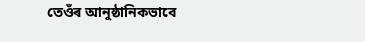তেওঁৰ আনুষ্ঠানিকভাবে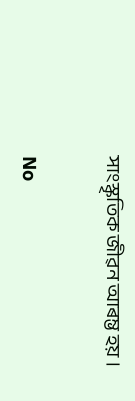সাংস্কৃতিক জীৱন আৰম্ভ হয় ।

No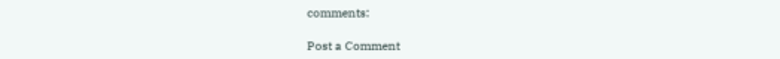comments:

Post a Comment